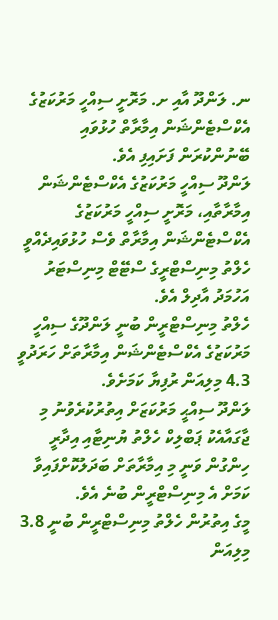ނ. ލަންދޫ އާއި ށ. މަރޮށީ ސިއްހީ މަރުކަޒުގެ އެކްސްޓެންޝަން އިމާރާތް ހުޅުވައި ބޭނުންކުރަން ފަށައިފި އެވެ.
ލަންދޫ ސިއްހީ މަރުކަޒުގެ އެކްސްޓެންޝަން އިމާރާތާއި، މަރޮށީ ސިއްހީ މަރުކަޒުގެ އެކްސްޓެންޝަން އިމާރާތް ވެސް ހުޅުވައިދެއްވީ ހެލްތު މިނިސްޓްރީގެ ސްޓޭޓް މިނިސްޓަރު އަހުމަދު އާދިލް އެވެ.
ހެލްތު މިނިސްޓްރީން ބުނީ ލަންދޫގެ ސިއްހީ މަރުކަޒުގެ އެކްސްޓެންޝަން އިމާރާތަށް ހަރަދުވީ 4.3 މިލިއަން ރުފިޔާ ކަމަށެވެ.
ލަންދޫ ސިއްޙީ މަރުކަޒަށް އިތުރުކުރެވުނު މި ޖާގައާއެކު ޕަބްލިކް ހެލްތު ޔުނިޓާއި އިދާރީ ހިންގުން ވަނީ މި އިމާރާތަށް ބަދަލުކޮށްފައިވާ ކަމަށް އެ މިނިސްޓްރީން ބުނެ އެވެ.
މީގެ އިތުރުން ހެލްތު މިނިސްޓްރީން ބުނީ 3.8 މިލިއަން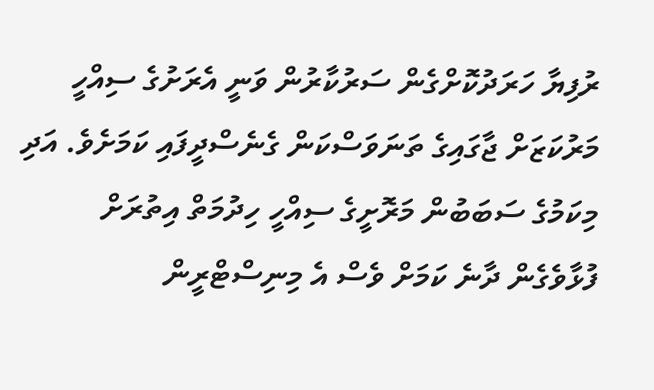ރުފިޔާ ހަރަދުކޮށްގެން ސަރުކާރުން ވަނީ އެރަށުގެ ސިއްހީ މަރުކަޒަށް ޖާގައިގެ ތަނަވަސްކަން ގެނެސްދީފައި ކަމަށެވެ. އަދި މިކަމުގެ ސަބަބުން މަރޮށީގެ ސިއްހީ ހިދުމަތް އިތުރަށް ފުޅާވެގެން ދާނެ ކަމަށް ވެސް އެ މިނިސްޓްރީން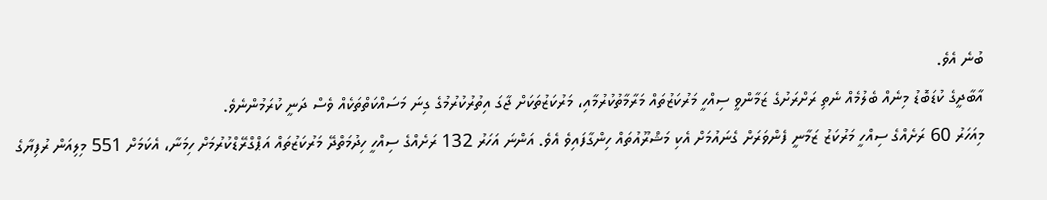ބުނެ އެވެ.
އާބާދީގެ ކުޑަބޮޑު މިނެއް ބެލުމެއް ނެތި ރަށްރަށުގެ ޒަމާންވީ ސިއްހީ މަރުކަޒުތައް މަރާމާތުކުރުމާއި، މަރުކަޒުތަކަށް ޖާގަ އިތުރުކުރުމުގެ ގިނަ މަސައްކަތްތަކެއް ވެސް ދަނީ ކުރަމުންނެވެ.
މިއަހަރު 60 ރަށެއްގެ ސިއްހީ މަރުކަޒު ޒަމާނީ ފެންވަރަށް ގެނައުމަށް އެކި މަޝްރޫއުތައް ހިންގާފައިވެ އެވެ. އަންނަ އަހަރު 132 ރަށެއްގެ ސިއްހީ ހިދުމަތްދޭ މަރުކަޒުތައް އަޕްގްރޭޑްކުރުމަށް ހިމަނާ، އެކަމަށް 551 މިލިއަން ރުފިޔާގެ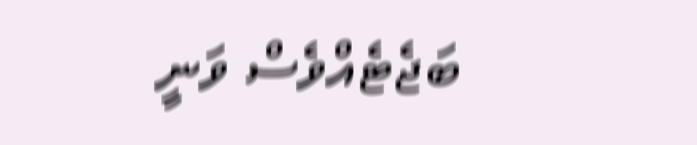ބަޖެޓެއްވެސް ވަނީ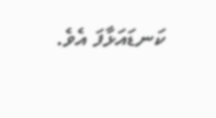ކަނޑައަޅާފަ އެވެ.